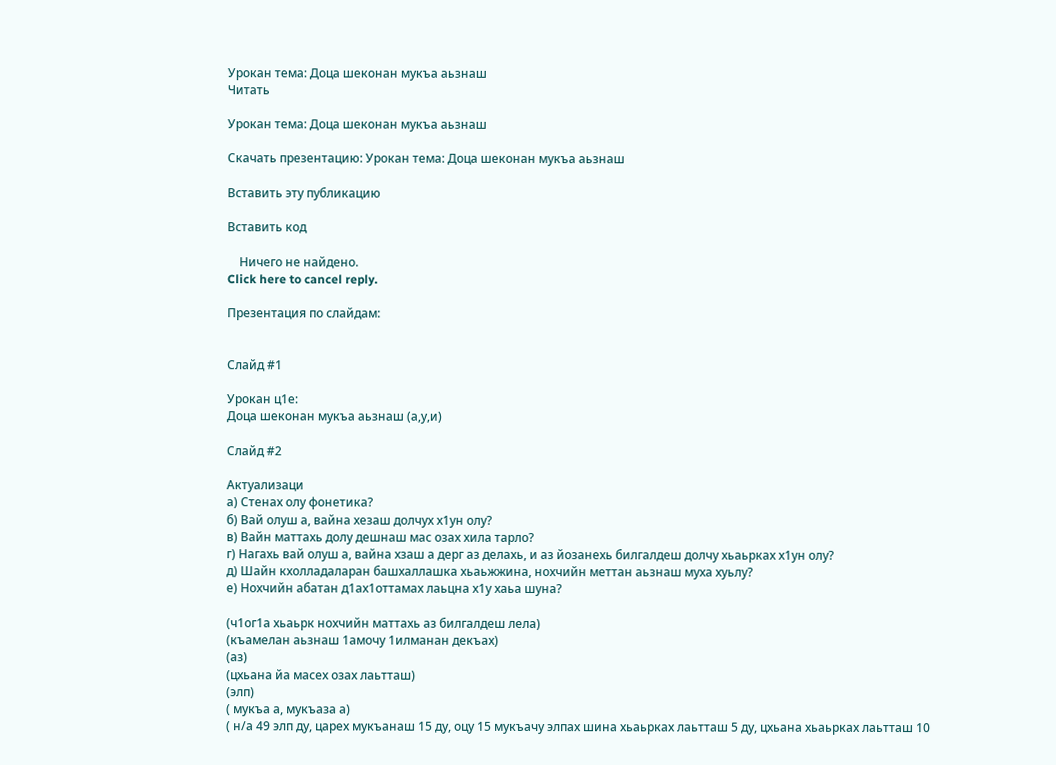Урокан тема: Доца шеконан мукъа аьзнаш
Читать

Урокан тема: Доца шеконан мукъа аьзнаш

Cкачать презентацию: Урокан тема: Доца шеконан мукъа аьзнаш

Вставить эту публикацию

Вставить код

    Ничего не найдено.
Click here to cancel reply.

Презентация по слайдам:


Слайд #1

Урокан ц1е:
Доца шеконан мукъа аьзнаш (а,у,и)

Слайд #2

Актуализаци
а) Стенах олу фонетика?
б) Вай олуш а, вайна хезаш долчух х1ун олу?
в) Вайн маттахь долу дешнаш мас озах хила тарло?
г) Нагахь вай олуш а, вайна хзаш а дерг аз делахь, и аз йозанехь билгалдеш долчу хьаьрках х1ун олу?
д) Шайн кхолладаларан башхаллашка хьаьжжина, нохчийн меттан аьзнаш муха хуьлу?
е) Нохчийн абатан д1ах1оттамах лаьцна х1у хаьа шуна?

(ч1ог1а хьаьрк нохчийн маттахь аз билгалдеш лела)
(къамелан аьзнаш 1амочу 1илманан декъах)
(аз)
(цхьана йа масех озах лаьтташ)
(элп)
( мукъа а, мукъаза а)
( н/а 49 элп ду, царех мукъанаш 15 ду, оцу 15 мукъачу элпах шина хьаьрках лаьтташ 5 ду, цхьана хьаьрках лаьтташ 10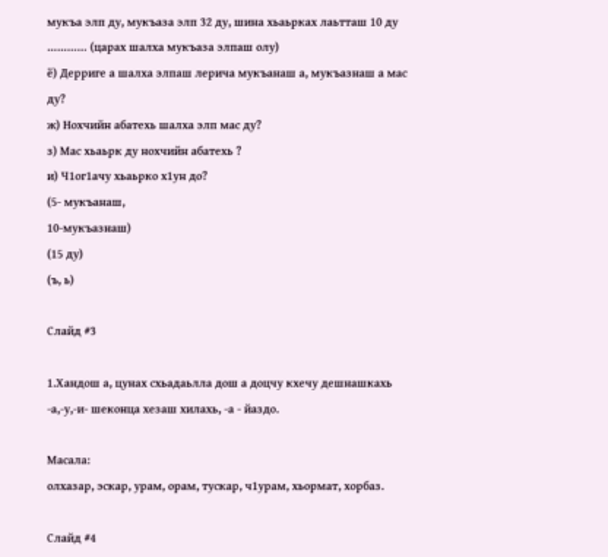мукъа элп ду, мукъаза элп 32 ду, шина хьаьрках лаьтташ 10 ду ………… (царах шалха мукъаза элпаш олу)
ё) Дерриге а шалха элпаш лерича мукъанаш а, мукъазнаш а мас ду?
ж) Нохчийн абатехь шалха элп мас ду?
з) Мас хьаьрк ду нохчийн абатехь ?
и) Ч1ог1ачу хьаьрко х1ун до?
(5- мукъанаш,
10-мукъазнаш)
(15 ду)
(ъ, ь)

Слайд #3

1.Хандош а, цунах схьадаьлла дош а доцчу кхечу дешнашкахь -а,-у,-и- шеконца хезаш хилахь, -а - йаздо.

Масала:
олхазар, эскар, урам, орам, тускар, ч1урам, хьормат, хорбаз.

Слайд #4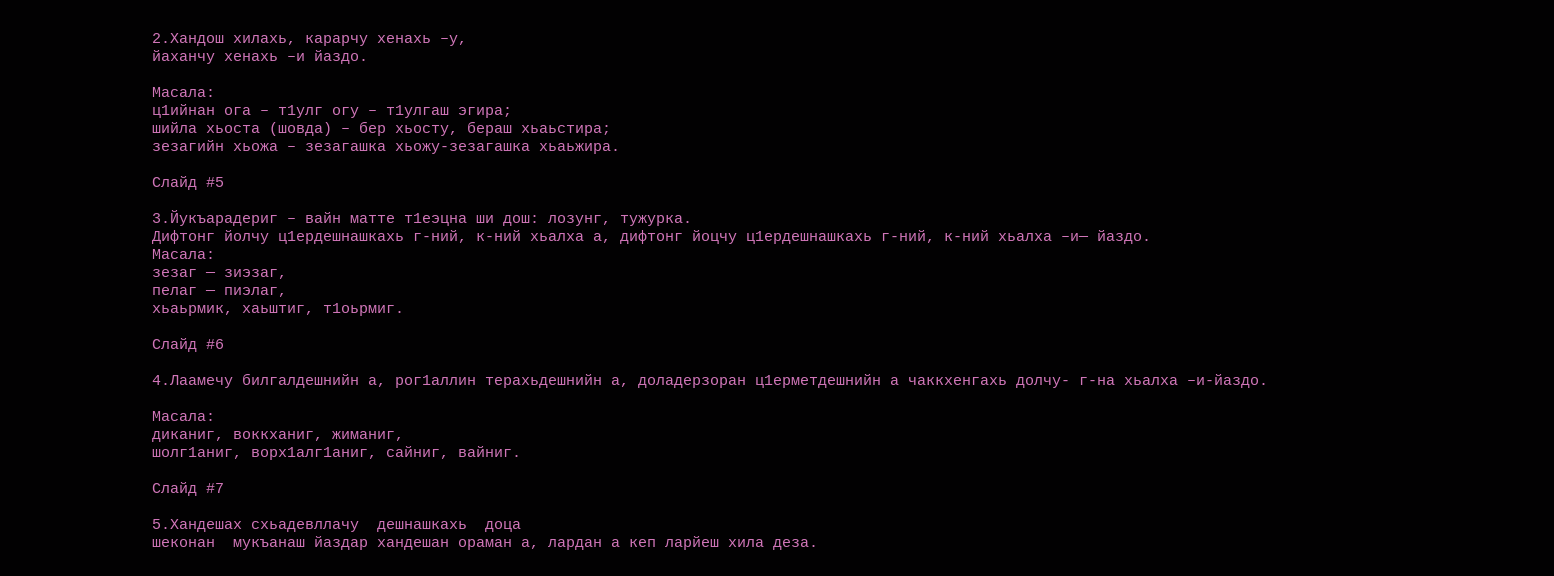2.Хандош хилахь, карарчу хенахь –у,
йаханчу хенахь –и йаздо.

Масала:
ц1ийнан ога – т1улг огу – т1улгаш эгира;
шийла хьоста (шовда) – бер хьосту, бераш хьаьстира;
зезагийн хьожа – зезагашка хьожу-зезагашка хьаьжира.

Слайд #5

3.Йукъарадериг – вайн матте т1еэцна ши дош: лозунг, тужурка.
Дифтонг йолчу ц1ердешнашкахь г-ний, к-ний хьалха а, дифтонг йоцчу ц1ердешнашкахь г-ний, к-ний хьалха –и— йаздо.
Масала:
зезаг — зиэзаг,
пелаг — пиэлаг,
хьаьрмик, хаьштиг, т1оьрмиг.

Слайд #6

4.Лаамечу билгалдешнийн а, рог1аллин терахьдешнийн а, доладерзоран ц1ерметдешнийн а чаккхенгахь долчу- г-на хьалха –и-йаздо.

Масала:
диканиг, воккханиг, жиманиг,
шолг1аниг, ворх1алг1аниг, сайниг, вайниг.

Слайд #7

5.Хандешах схьадевллачу  дешнашкахь  доца
шеконан  мукъанаш йаздар хандешан ораман а, лардан а кеп ларйеш хила деза.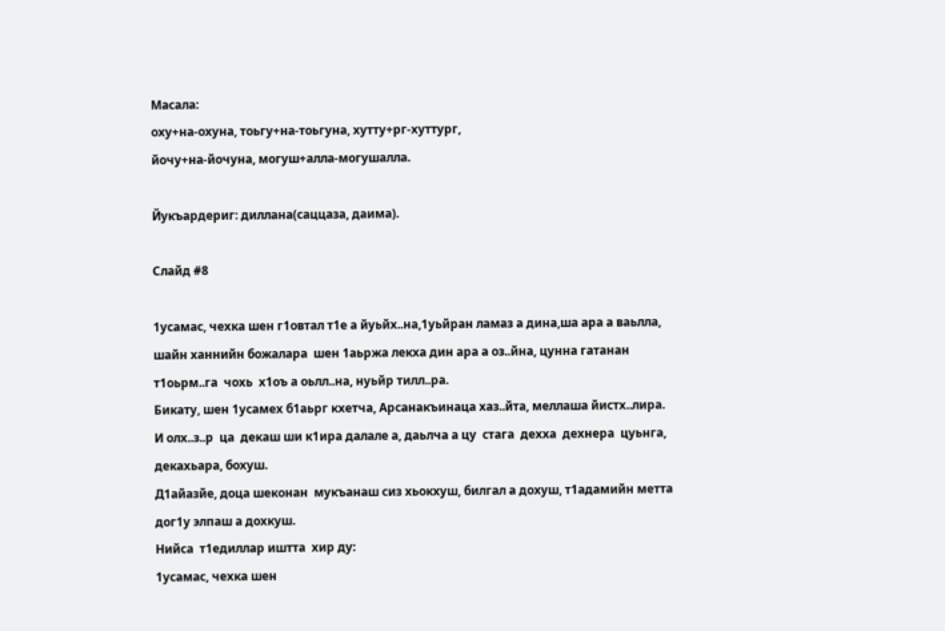Масала:
оху+на-охуна, тоьгу+на-тоьгуна, хутту+рг-хуттург,
йочу+на-йочуна, могуш+алла-могушалла.

Йукъардериг: диллана(саццаза, даима).

Слайд #8

1усамас, чехка шен г1овтал т1е а йуьйх..на,1уьйран ламаз а дина,ша ара а ваьлла, шайн ханнийн божалара  шен 1аьржа лекха дин ара а оз..йна, цунна гатанан т1оьрм..га  чохь  х1оъ а оьлл..на, нуьйр тилл..ра.
Бикату, шен 1усамех б1аьрг кхетча, Арсанакъинаца хаз..йта, меллаша йистх..лира.
И олх..з..р  ца  декаш ши к1ира далале а, даьлча а цу  стага  дехха  дехнера  цуьнга, декахьара, бохуш.
Д1айазйе, доца шеконан  мукъанаш сиз хьокхуш, билгал а дохуш, т1адамийн метта дог1у элпаш а дохкуш.
Нийса  т1едиллар иштта  хир ду:
1усамас, чехка шен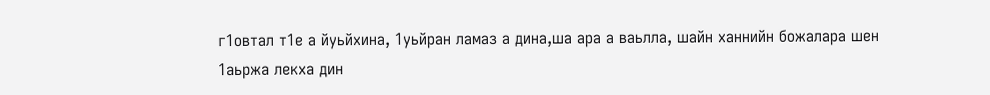г1овтал т1е а йуьйхина, 1уьйран ламаз а дина,ша ара а ваьлла, шайн ханнийн божалара шен 1аьржа лекха дин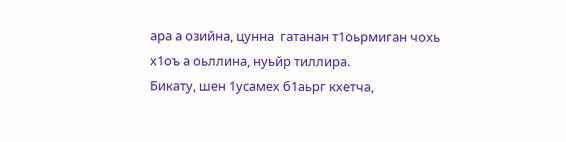ара а озийна, цунна  гатанан т1оьрмиган чохь х1оъ а оьллина, нуьйр тиллира.
Бикату, шен 1усамех б1аьрг кхетча,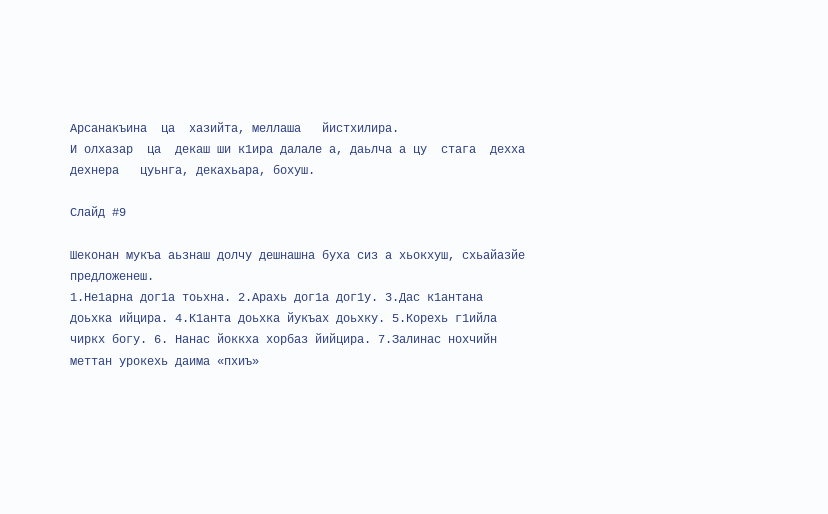Арсанакъина  ца  хазийта, меллаша   йистхилира.
И олхазар  ца  декаш ши к1ира далале а, даьлча а цу  стага  дехха  дехнера   цуьнга, декахьара, бохуш.

Слайд #9

Шеконан мукъа аьзнаш долчу дешнашна буха сиз а хьокхуш, схьайазйе предложенеш.
1.Не1арна дог1а тоьхна. 2.Арахь дог1а дог1у. 3.Дас к1антана доьхка ийцира. 4.К1анта доьхка йукъах доьхку. 5.Корехь г1ийла чиркх богу. 6. Нанас йоккха хорбаз йийцира. 7.Залинас нохчийн меттан урокехь даима «пхиъ»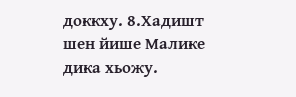доккху. 8.Хадишт шен йише Малике дика хьожу.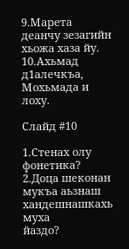9.Марета деанчу зезагийн хьожа хаза йу. 10.Ахьмад д1алечкъа, Мохьмада и лоху.

Слайд #10

1.Стенах олу фонетика?
2.Доца шеконан мукъа аьзнаш хандешнашкахь муха
йаздо?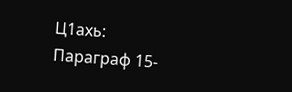Ц1ахь:
Параграф 15-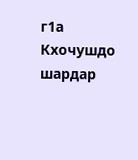г1а
Кхочушдо шардар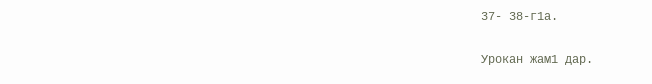37- 38-г1а.

Урокан жам1 дар.